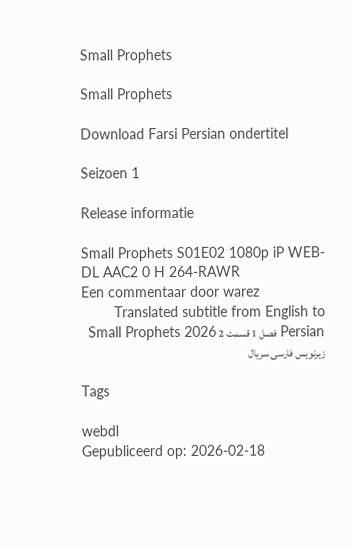Small Prophets

Small Prophets

Download Farsi Persian ondertitel

Seizoen 1

Release informatie

Small Prophets S01E02 1080p iP WEB-DL AAC2 0 H 264-RAWR
Een commentaar door warez
Translated subtitle from English to Persian فصل 1 قسمت 2 Small Prophets 2026 زیرنویس فارسی سریال

Tags

webdl
Gepubliceerd op: 2026-02-18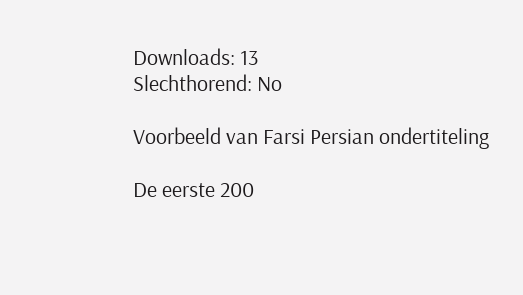Downloads: 13
Slechthorend: No

Voorbeeld van Farsi Persian ondertiteling

De eerste 200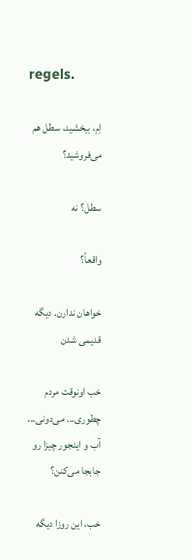regels.

اِم، ببخشید، سطل هم می‌فروشید؟

سطل؟ نه

واقعاً؟

خواهان ندارن. دیگه قدیمی شدن

خب اونوقت مردم چطوری... می‌دونی... آب و اینجور چیزا رو جابجا می‌کنن؟

خب، این روزا دیگه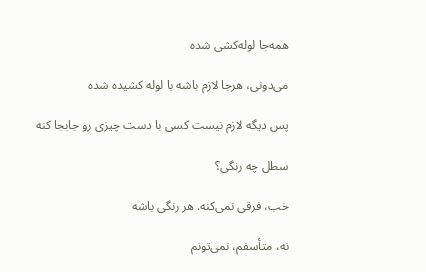همه‌جا لوله‌کشی شده

می‌دونی، هرجا لازم باشه با لوله کشیده شده

پس دیگه لازم نیست کسی با دست چیزی رو جابجا کنه

سطل چه رنگی؟

خب، فرقی نمی‌کنه. هر رنگی باشه

نه، متأسفم، نمی‌تونم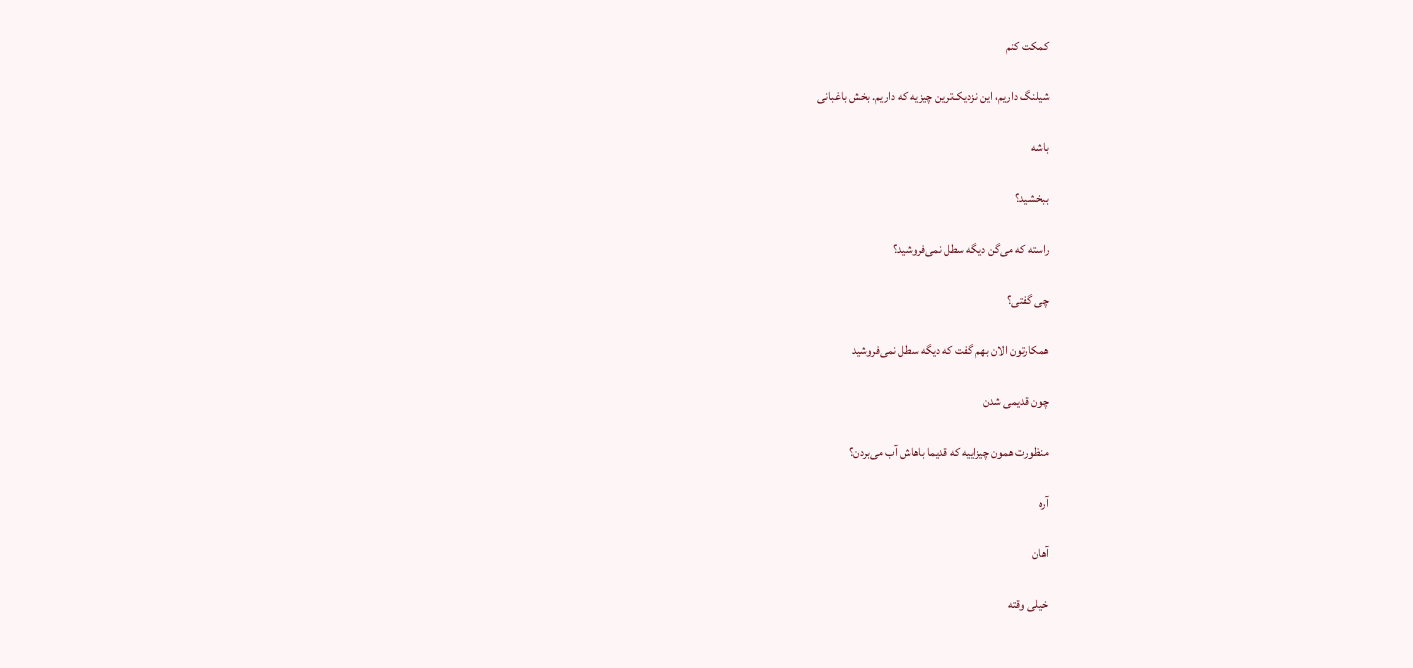کمکت کنم

شیلنگ داریم، این نزدیک‌ترین چیزیه که داریم. بخش باغبانی

باشه

ببخشید؟

راسته که می‌گن دیگه سطل نمی‌فروشید؟

چی گفتی؟

همکارتون الان بهم گفت که دیگه سطل نمی‌فروشید

چون قدیمی شدن

منظورت همون چیزاییه که قدیما باهاش آب می‌بردن؟

آره

آهان

خیلی وقته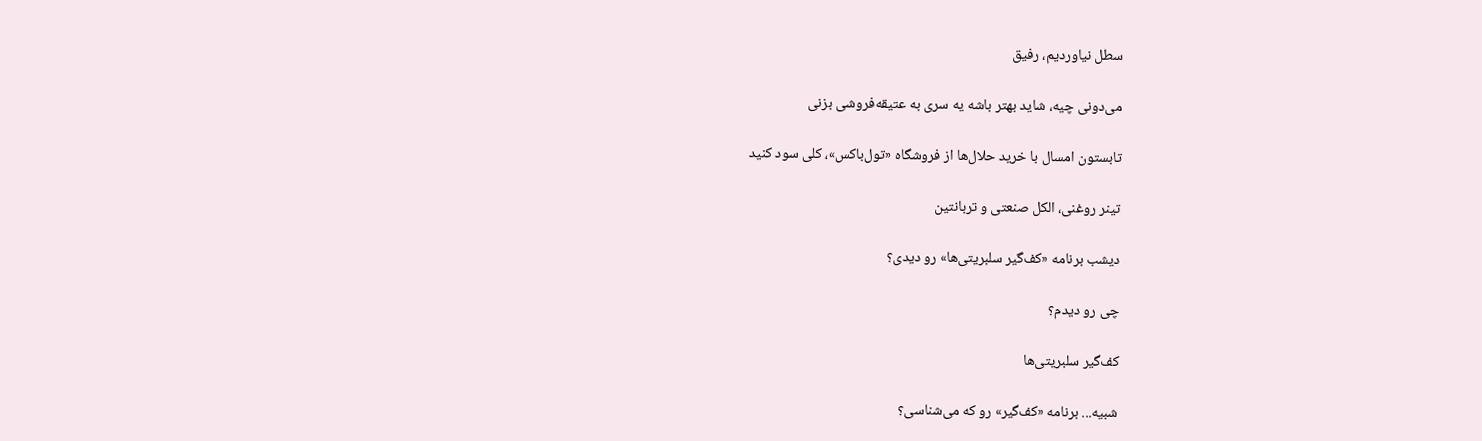سطل نیاوردیم، رفیق

می‌دونی چیه، شاید بهتر باشه یه سری به عتیقه‌فروشی بزنی

تابستون امسال با خرید حلال‌ها از فروشگاه «تول‌باکس»، کلی سود کنید

تینر روغنی، الکل صنعتی و تربانتین

دیشب برنامه «کف‌گیر سلبریتی‌ها» رو دیدی؟

چی رو دیدم؟

کف‌گیر سلبریتی‌ها

شبیه... برنامه «کف‌گیر» رو که می‌شناسی؟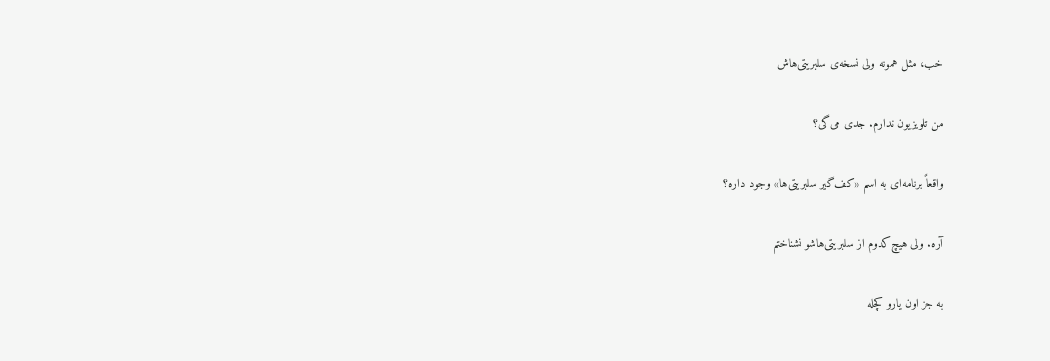خب، مثل همونه ولی نسخه‌ی سلبریتی‌هاش

من تلویزیون ندارم. جدی می‌گی؟

واقعاً برنامه‌ای به اسم «کف‌گیر سلبریتی‌ها» وجود داره؟

آره. ولی هیچ‌کدوم از سلبریتی‌هاشو نشناختم

به جز اون یارو کچله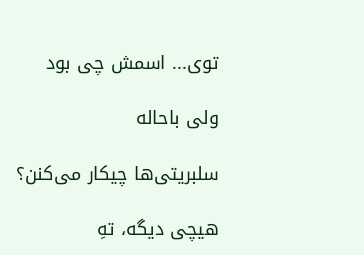توی... اسمش چی بود

ولی باحاله

سلبریتی‌ها چیکار می‌کنن؟

هیچی دیگه، تهِ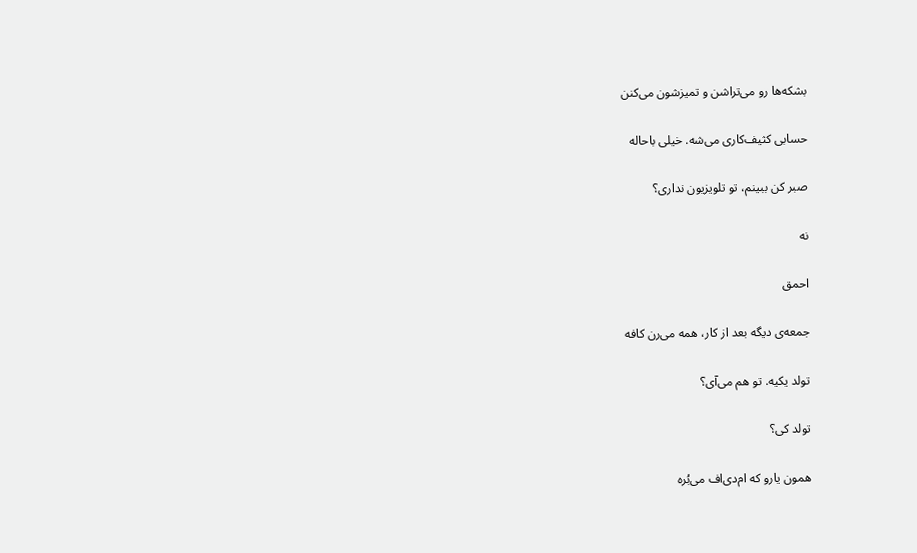بشکه‌ها رو می‌تراشن و تمیزشون می‌کنن

حسابی کثیف‌کاری می‌شه. خیلی باحاله

صبر کن ببینم، تو تلویزیون نداری؟

نه

احمق

جمعه‌ی دیگه بعد از کار، همه می‌رن کافه

تولد یکیه. تو هم می‌آی؟

تولد کی؟

همون یارو که ام‌دی‌اف‌ می‌بُره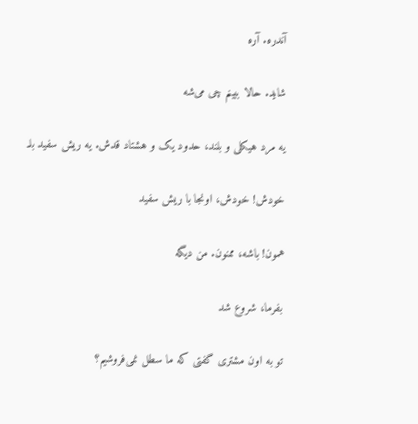آندره. آره

شاید. حالا ببینم چی می‌شه

یه مرد هیکلی و بلند، حدود یک و هشتاد قدش. یه ریش سفید بلـ

خودش! خودش، اونجا با ریش سفید

همون! باشه، ممنون. من دیگه

بفرما، شروع شد

تو به اون مشتری گفتی که ما سطل نمی‌فروشیم؟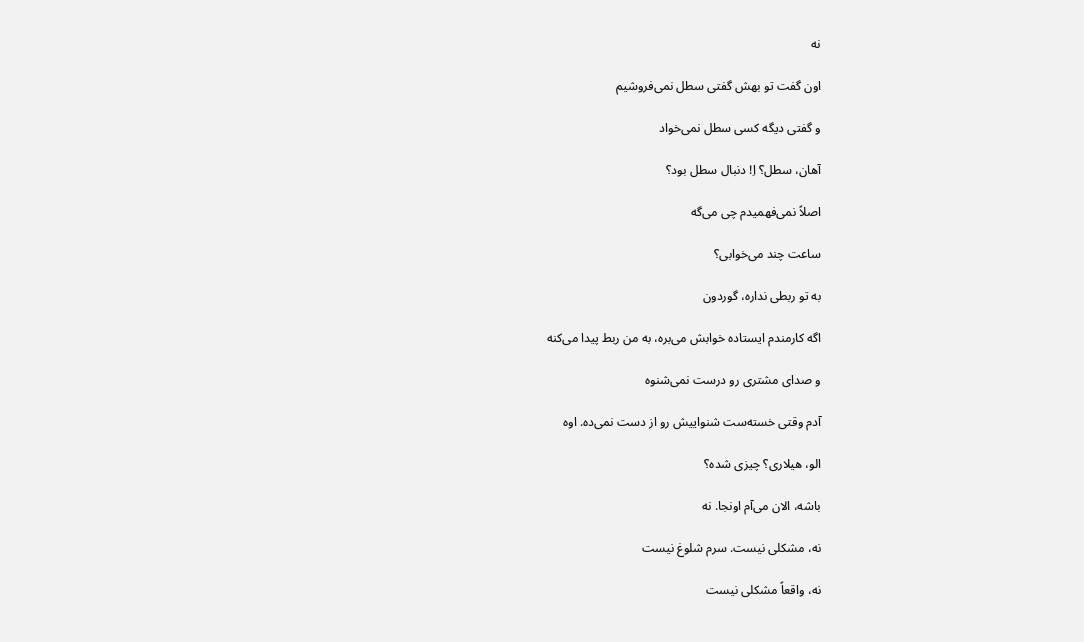نه

اون گفت تو بهش گفتی سطل نمی‌فروشیم

و گفتی دیگه کسی سطل نمی‌خواد

آهان، سطل؟ اِ! دنبال سطل بود؟

اصلاً نمی‌فهمیدم چی می‌گه

ساعت چند می‌خوابی؟

به تو ربطی نداره، گوردون

اگه کارمندم ایستاده خوابش می‌بره، به من ربط پیدا می‌کنه

و صدای مشتری رو درست نمی‌شنوه

آدم وقتی خسته‌ست شنواییش رو از دست نمی‌ده. اوه

الو، هیلاری؟ چیزی شده؟

باشه، الان می‌آم اونجا. نه

نه، مشکلی نیست. سرم شلوغ نیست

نه، واقعاً مشکلی نیست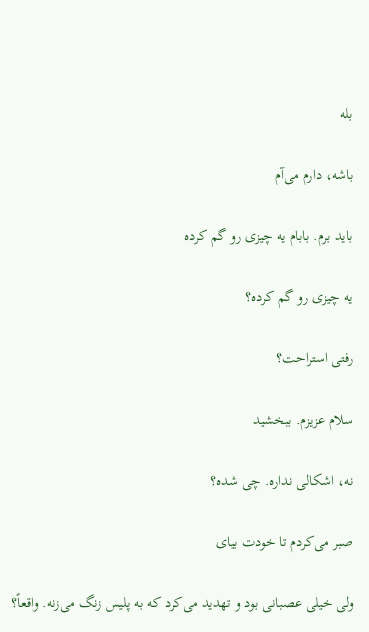بله

باشه، دارم می‌آم

باید برم. بابام یه چیزی رو گم کرده

یه چیزی رو گم کرده؟

رفتی استراحت؟

سلام عزیزم. ببخشید

نه، اشکالی نداره. چی شده؟

صبر می‌کردم تا خودت بیای

ولی خیلی عصبانی بود و تهدید می‌کرد که به پلیس زنگ می‌زنه. واقعاً؟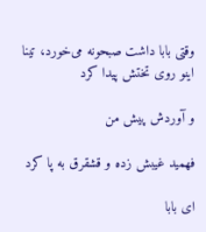وقتی بابا داشت صبحونه می‌خورد، تینا اینو روی تختش پیدا کرد

و آوردش پیش من

فهمید غیبش زده و قشقرق به پا کرد

ای بابا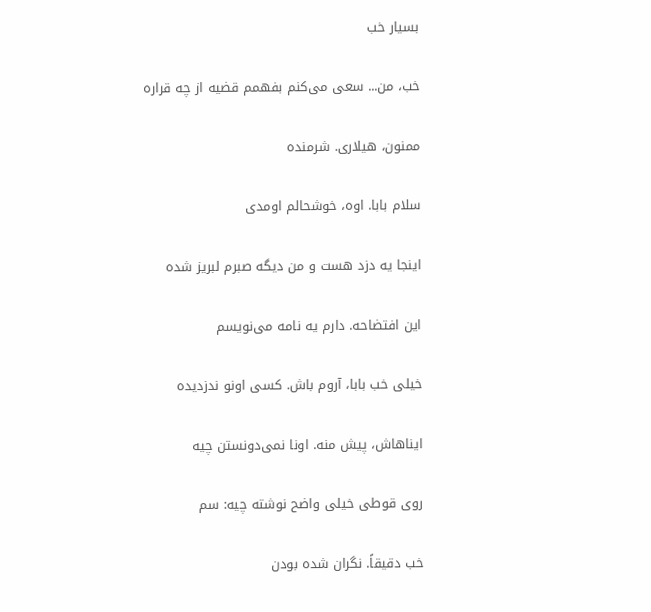بسیار خب

خب، من... سعی می‌کنم بفهمم قضیه از چه قراره

ممنون، هیلاری. شرمنده

سلام بابا. اوه، خوشحالم اومدی

اینجا یه دزد هست و من دیگه صبرم لبریز شده

این افتضاحه. دارم یه نامه می‌نویسم

خیلی خب بابا، آروم باش. کسی اونو ندزدیده

ایناهاش، پیش منه. اونا نمی‌دونستن چیه

روی قوطی خیلی واضح نوشته چیه: سم

خب دقیقاً. نگران شده بودن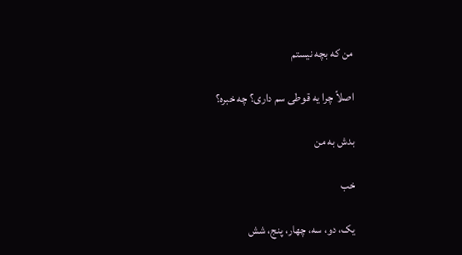من که بچه نیستم

اصلاً چرا یه قوطی سم داری؟ چه خبره؟

بدش به من

خب

یک، دو، سه، چهار، پنج، شش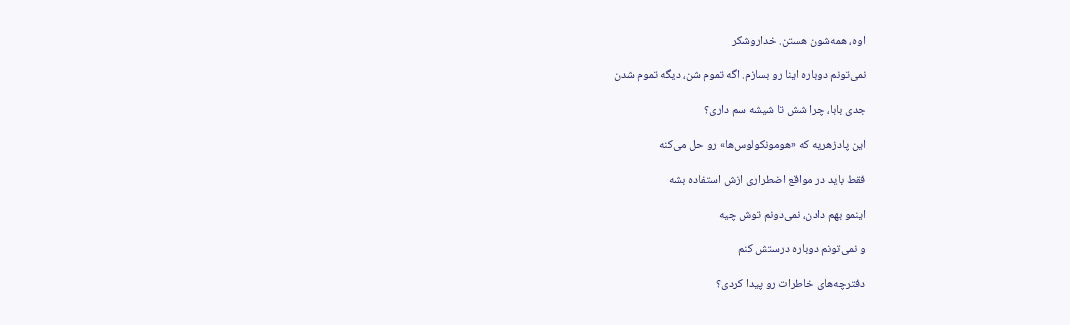اوه، همه‌شون هستن. خداروشکر

نمی‌تونم دوباره اینا رو بسازم. اگه تموم شن، دیگه تموم شدن

جدی بابا، چرا شش تا شیشه سم داری؟

این پادزهریه که «هومونکولوس‌ها» رو حل می‌کنه

فقط باید در مواقع اضطراری ازش استفاده بشه

اینمو بهم دادن، نمی‌دونم توش چیه

و نمی‌تونم دوباره درستش کنم

دفترچه‌های خاطرات رو پیدا کردی؟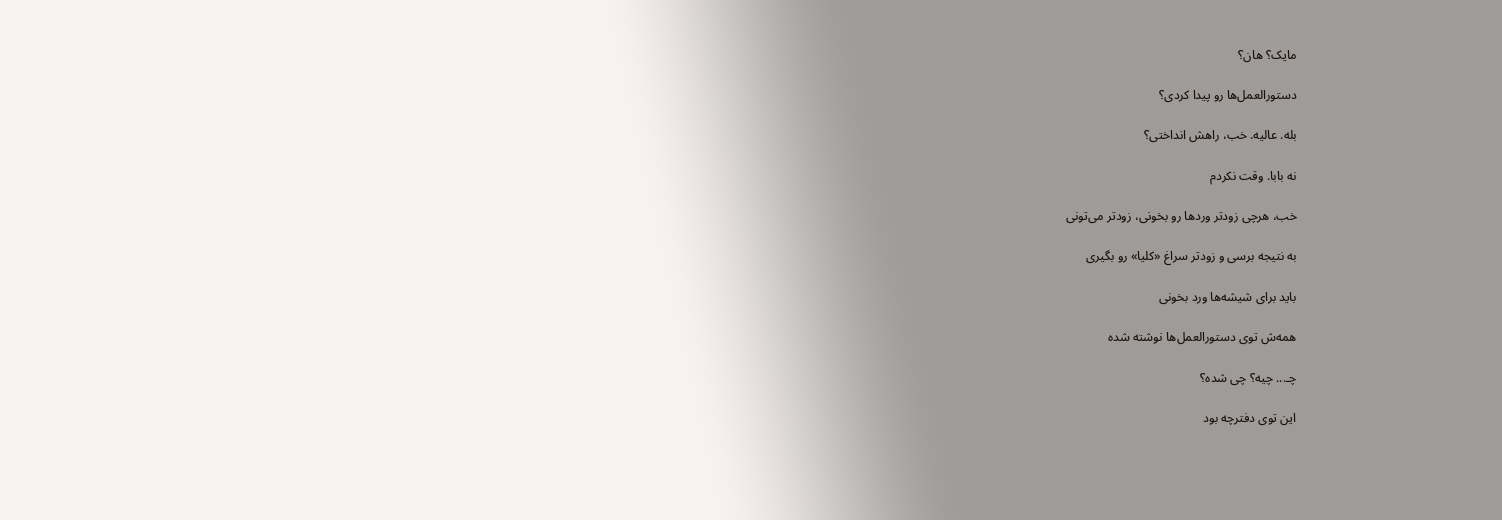مایک؟ هان؟

دستورالعمل‌ها رو پیدا کردی؟

بله. عالیه. خب، راهش انداختی؟

نه بابا. وقت نکردم

خب، هرچی زودتر وردها رو بخونی، زودتر می‌تونی

به نتیجه برسی و زودتر سراغ «کلیا» رو بگیری

باید برای شیشه‌ها ورد بخونی

همه‌ش توی دستورالعمل‌ها نوشته شده

چـ... چیه؟ چی شده؟

این توی دفترچه بود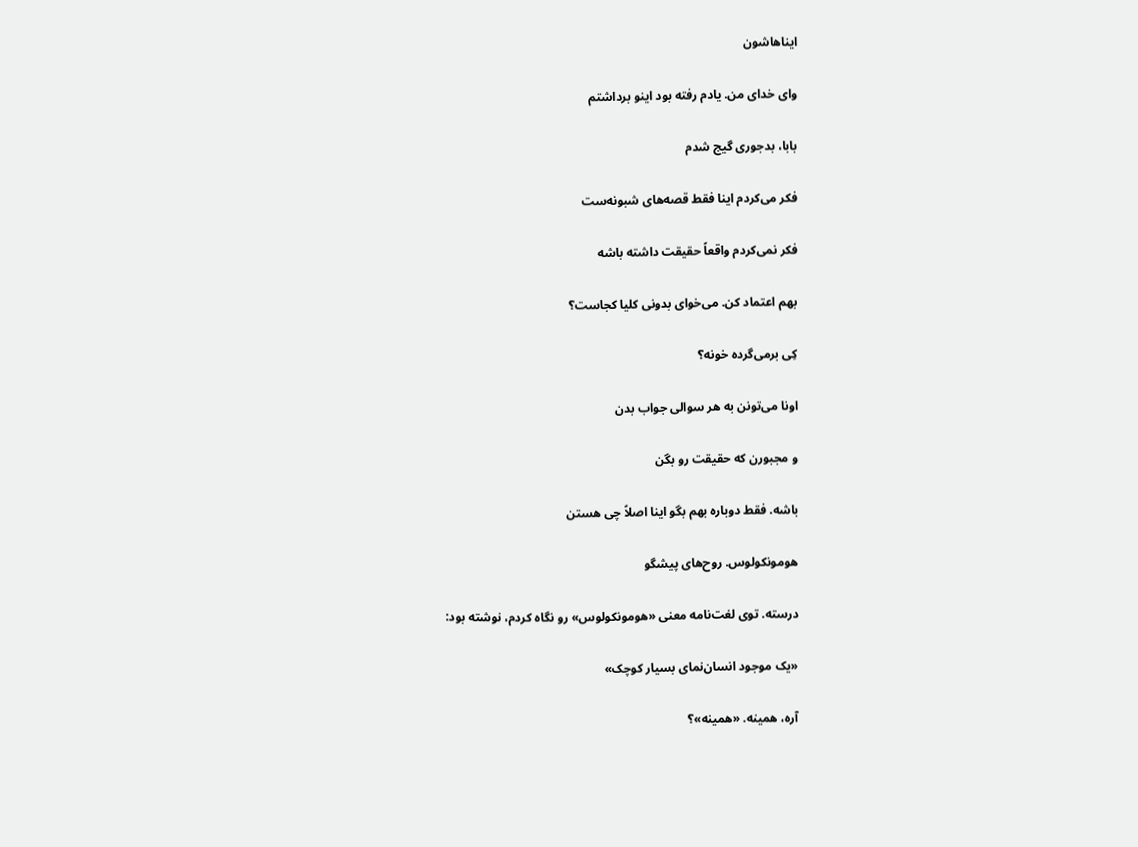ایناهاشون

وای خدای من. یادم رفته بود اینو برداشتم

بابا، بدجوری گیج شدم

فکر می‌کردم اینا فقط قصه‌های شبونه‌ست

فکر نمی‌کردم واقعاً حقیقت داشته باشه

بهم اعتماد کن. می‌خوای بدونی کلیا کجاست؟

کِی برمی‌گرده خونه؟

اونا می‌تونن به هر سوالی جواب بدن

و مجبورن که حقیقت رو بگن

باشه. فقط دوباره بهم بگو اینا اصلاً چی هستن

هومونکولوس. روح‌های پیشگو

درسته. توی لغت‌نامه معنی «هومونکولوس» رو نگاه کردم، نوشته بود:

«یک موجود انسان‌نمای بسیار کوچک»

آره، همینه. «همینه»؟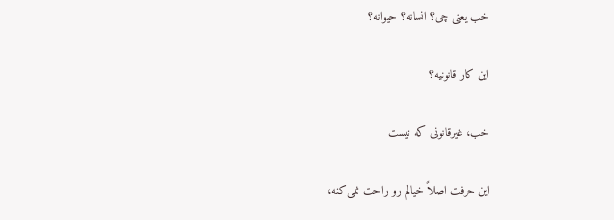خب یعنی چی؟ انسانه؟ حیوانه؟

این کار قانونیه؟

خب، غیرقانونی که نیست

این حرفت اصلاً خیالم رو راحت نمی‌کنه،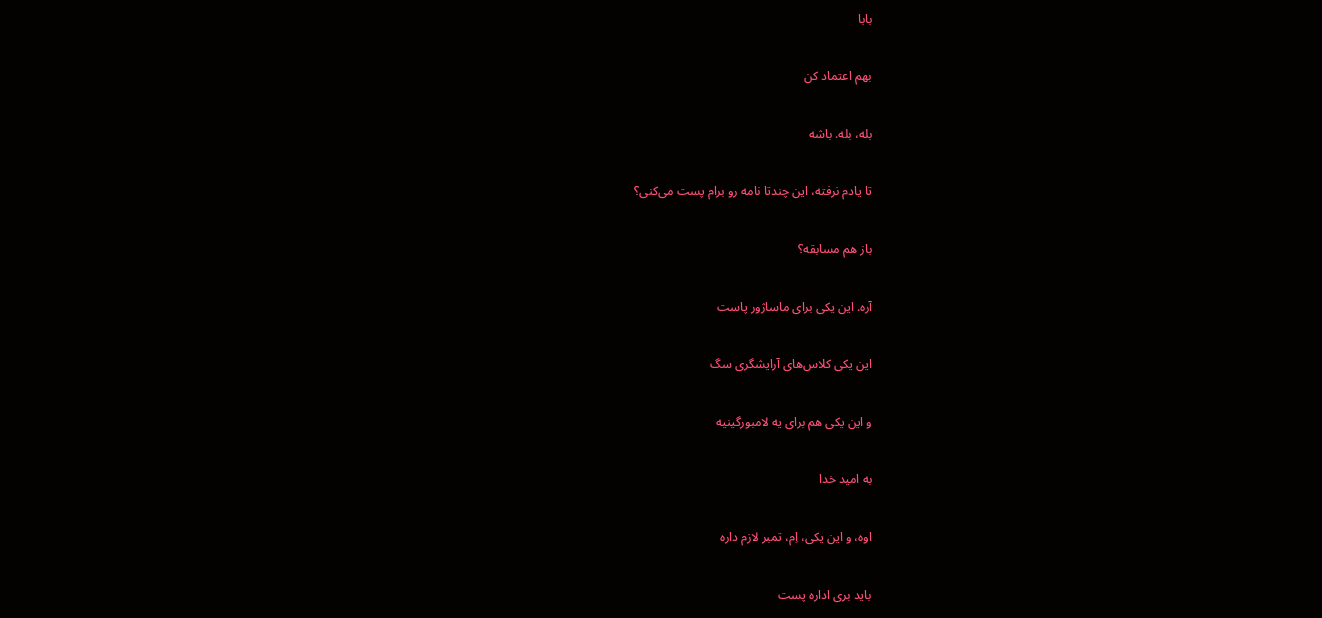بابا

بهم اعتماد کن

بله، بله. باشه

تا یادم نرفته، این چندتا نامه رو برام پست می‌کنی؟

باز هم مسابقه؟

آره. این یکی برای ماساژور پاست

این یکی کلاس‌های آرایشگری سگ

و این یکی هم برای یه لامبورگینیه

به امید خدا

اوه، و این یکی، اِم، تمبر لازم داره

باید بری اداره پست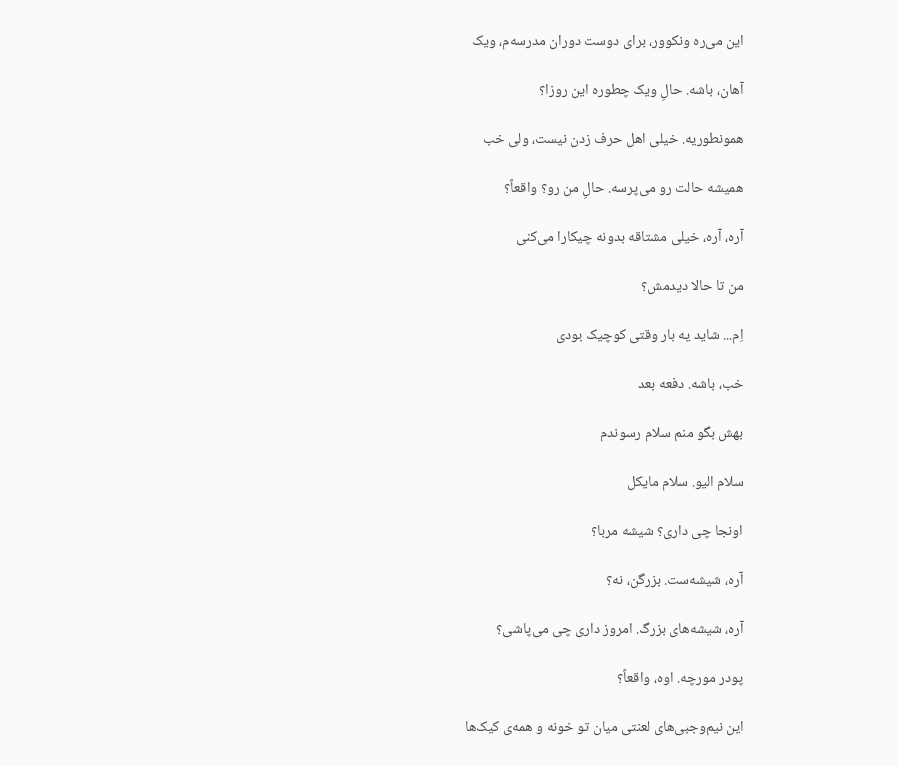این می‌ره ونکوور، برای دوست دوران مدرسه‌م، ویک

آهان، باشه. حالِ ویک چطوره این روزا؟

همونطوریه. خیلی اهل حرف زدن نیست، ولی خب

همیشه حالت رو می‌پرسه. حالِ من رو؟ واقعاً؟

آره، آره، خیلی مشتاقه بدونه چیکارا می‌کنی

من تا حالا دیدمش؟

اِم... شاید یه بار وقتی کوچیک بودی

خب، باشه. دفعه بعد

بهش بگو منم سلام رسوندم

سلام الیو. سلام مایکل

اونجا چی داری؟ شیشه مربا؟

آره، شیشه‌ست. بزرگن، نه؟

آره، شیشه‌های بزرگ. امروز داری چی می‌پاشی؟

پودر مورچه. اوه، واقعاً؟

این نیم‌وجبی‌های لعنتی میان تو خونه و همه‌ی کیک‌ها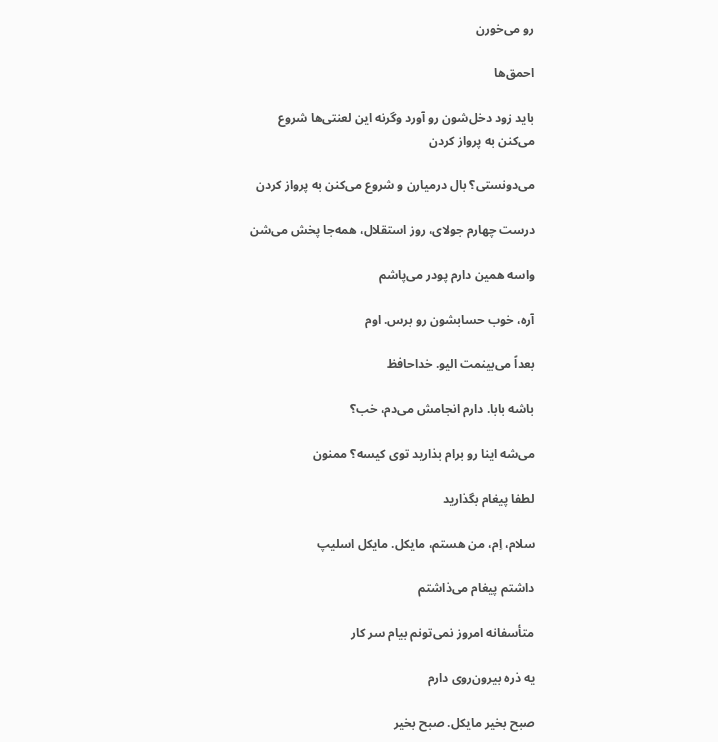رو می‌خورن

احمق‌ها

باید زود دخل‌شون رو آورد وگرنه این لعنتی‌ها شروع می‌کنن به پرواز کردن

می‌دونستی؟ بال درمیارن و شروع می‌کنن به پرواز کردن

درست چهارم جولای، روز استقلال، همه‌جا پخش می‌شن

واسه همین دارم پودر می‌پاشم

آره، خوب حسابشون رو برس. اوم

بعداً می‌بینمت الیو. خداحافظ

باشه بابا. دارم انجامش می‌دم، خب؟

می‌شه اینا رو برام بذارید توی کیسه؟ ممنون

لطفا پیغام بگذارید

سلام، اِم، من هستم، مایکل. مایکل اسلیپ

داشتم پیغام می‌ذاشتم

متأسفانه امروز نمی‌تونم بیام سر کار

یه ذره بیرون‌روی دارم

صبح بخیر مایکل. صبح بخیر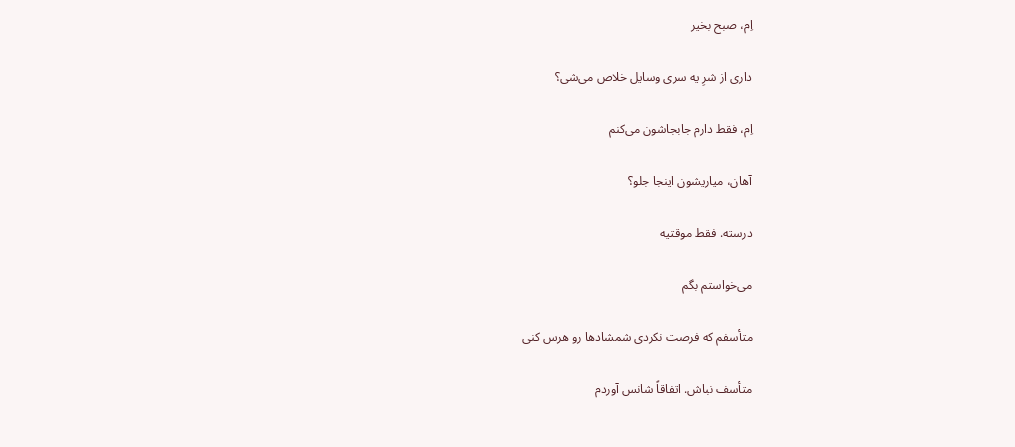اِم، صبح بخیر

داری از شرِ یه سری وسایل خلاص می‌شی؟

اِم، فقط دارم جابجاشون می‌کنم

آهان، میاریشون اینجا جلو؟

درسته. فقط موقتیه

می‌خواستم بگم

متأسفم که فرصت نکردی شمشادها رو هرس کنی

متأسف نباش. اتفاقاً شانس آوردم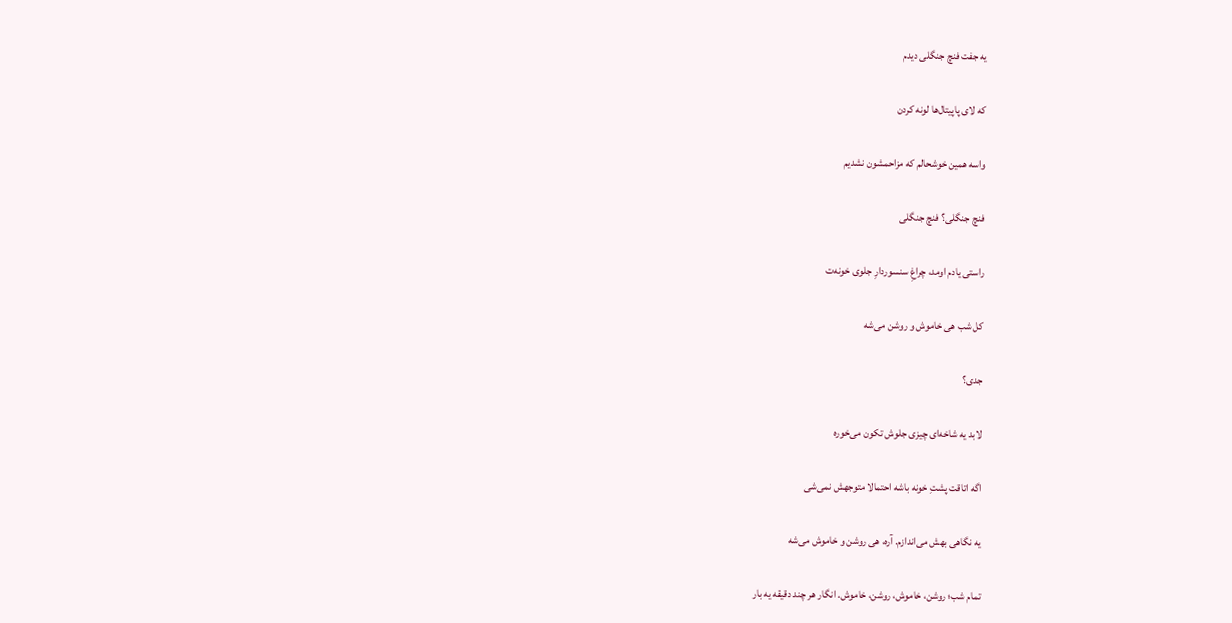یه جفت فنچ جنگلی دیدم

که لای پاپیتال‌ها لونه کردن

واسه همین خوشحالم که مزاحمشون نشدیم

فنچ جنگلی؟ فنچ جنگلی

راستی یادم اومد، چراغِ سنسوردارِ جلوی خونه‌ت

کل شب هی خاموش و روشن می‌شه

جدی؟

لابد یه شاخه‌ای چیزی جلوش تکون می‌خوره

اگه اتاقت پشتِ خونه باشه احتمالا متوجهش نمی‌شی

یه نگاهی بهش می‌اندازم. آره، هی روشن و خاموش می‌شه

تمام شب؛ روشن، خاموش، روشن، خاموش. انگار هر چند دقیقه یه بار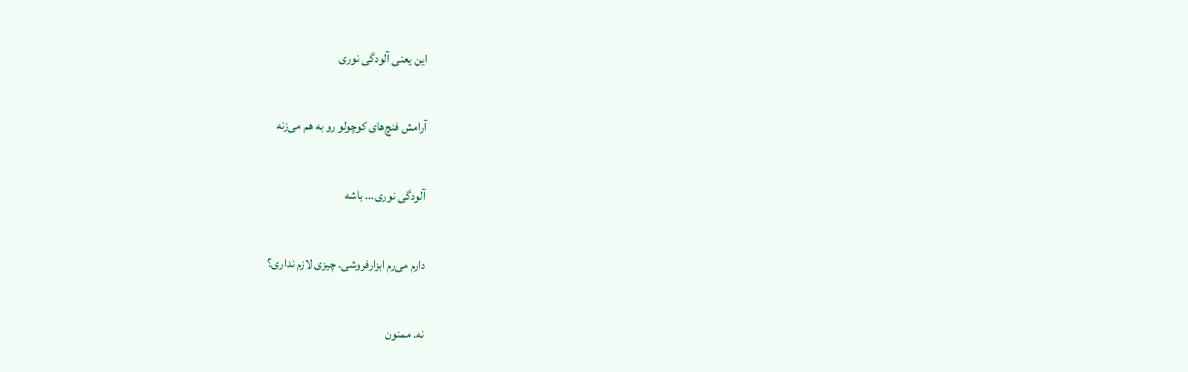این یعنی آلودگی نوری

آرامش فنچ‌های کوچولو رو به هم می‌زنه

آلودگی نوری... باشه

دارم می‌رم ابزارفروشی. چیزی لازم نداری؟

نه. ممنون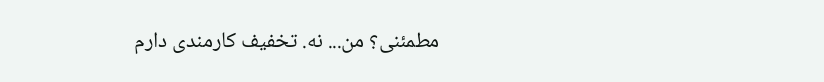مطمئنی؟ من... نه. تخفیف کارمندی دارم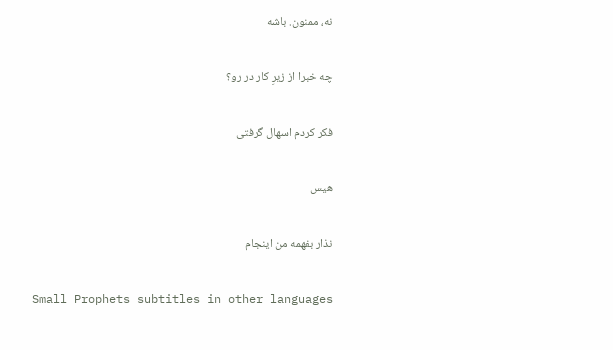نه، ممنون. باشه

چه خبرا از زیرِ کار در رو؟

فکر کردم اسهال گرفتی

هیس

نذار بفهمه من اینجام

Small Prophets subtitles in other languages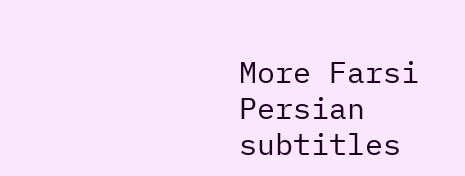More Farsi Persian subtitles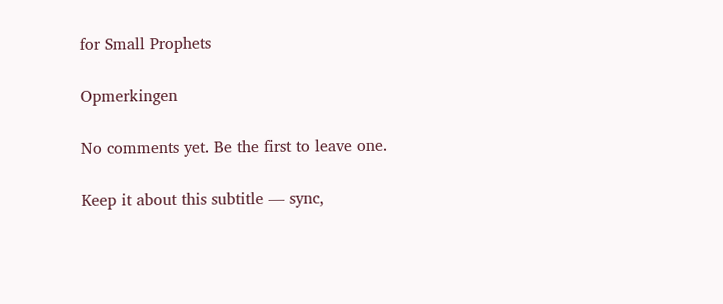for Small Prophets

Opmerkingen

No comments yet. Be the first to leave one.

Keep it about this subtitle — sync,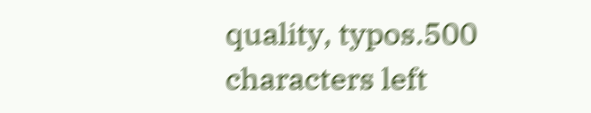quality, typos.500 characters left